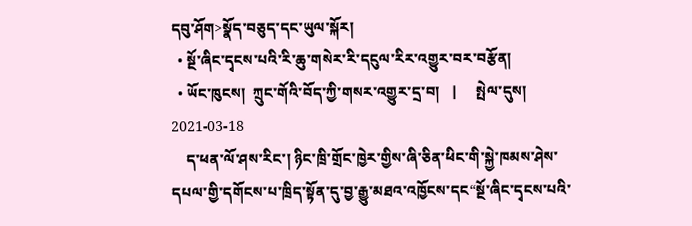དབུ་ཤོག>སྣོད་བཅུད་དང་ཡུལ་སྐོར།
  • སྔོ་ཞིང་དྭངས་པའི་རི་ཆུ་གསེར་རི་དངུལ་རིར་འགྱུར་བར་བརྩོན།
  • ཡོང་ཁུངས།  ཀྲུང་གོའི་བོད་ཀྱི་གསར་འགྱུར་དྲ་བ།   |     སྤེལ་དུས།  2021-03-18
    ད་ཕན་ལོ་ཤས་རིང་། ཉིང་ཁྲི་གྲོང་ཁྱེར་གྱིས་ཞི་ཅིན་ཕིང་གི་སྐྱེ་ཁམས་ཤེས་དཔལ་གྱི་དགོངས་པ་ཁྲིད་སྟོན་དུ་བྱ་རྒྱུ་མཐའ་འཁྱོངས་དང“སྔོ་ཞིང་དྭངས་པའི་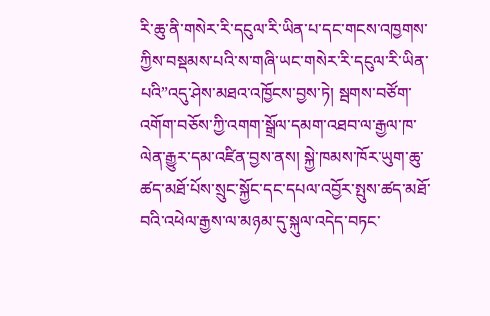རི་ཆུ་ནི་གསེར་རི་དངུལ་རི་ཡིན་པ་དང་གངས་འཁྱགས་ཀྱིས་བསྡམས་པའི་ས་གཞི་ཡང་གསེར་རི་དངུལ་རི་ཡིན་པའི”འདུ་ཤེས་མཐའ་འཁྱོངས་བྱས་ཏེ། སྦགས་བཙོག་འགོག་བཅོས་ཀྱི་འགག་སྒྲོལ་དམག་འཐབ་ལ་རྒྱལ་ཁ་ལེན་རྒྱུར་དམ་འཛིན་བྱས་ནས། སྐྱེ་ཁམས་ཁོར་ཡུག་ཆུ་ཚད་མཐོ་པོས་སྲུང་སྐྱོང་དང་དཔལ་འབྱོར་སྤུས་ཚད་མཐོ་བའི་འཕེལ་རྒྱས་ལ་མཉམ་དུ་སྐུལ་འདེད་བཏང་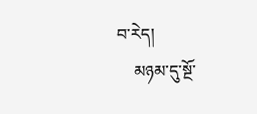བ་རེད།
    མཉམ་དུ་སྔོ་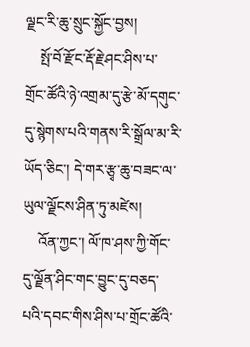ལྗང་རི་ཆུ་སྲུང་སྐྱོང་བྱས།
    སྤོ་བོ་རྫོང་རྡོ་རྗེ་ཤང་ཤིས་པ་གྲོང་ཚོའི་ཉེ་འགྲམ་དུ་རྩེ་མོ་དགུང་དུ་སྙེགས་པའི་གནས་རི་སྒྲོལ་མ་རི་ཡོད་ཅིང་། དེ་གར་རྩྭ་ཆུ་བཟང་ལ་ཡུལ་ལྗོངས་ཤིན་ཏུ་མཛེས།
    འོན་ཀྱང་། ལོ་ཁ་ཤས་ཀྱི་གོང་དུ་ལྗོན་ཤིང་གང་བྱུང་དུ་བཅད་པའི་དབང་གིས་ཤིས་པ་གྲོང་ཚོའི་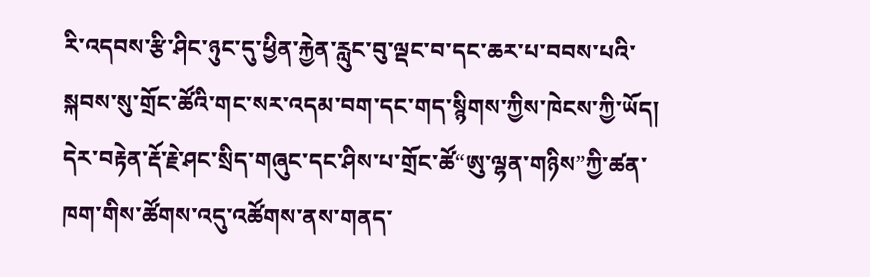རི་འདབས་རྩི་ཤིང་ཉུང་དུ་ཕྱིན་རྐྱེན་རླུང་བུ་ལྡང་བ་དང་ཆར་པ་བབས་པའི་སྐབས་སུ་གྲོང་ཚོའི་གང་སར་འདམ་བག་དང་གད་སྙིགས་ཀྱིས་ཁེངས་ཀྱི་ཡོད། དེར་བརྟེན་རྡོ་རྗེ་ཤང་སྲིད་གཞུང་དང་ཤིས་པ་གྲོང་ཚོ“ཨུ་ལྷན་གཉིས”ཀྱི་ཚན་ཁག་གིས་ཚོགས་འདུ་འཚོགས་ནས་གནད་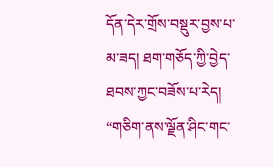དོན་དེར་གྲོས་བསྡུར་བྱས་པ་མ་ཟད། ཐག་གཅོད་ཀྱི་བྱེད་ཐབས་ཀྱང་བཟོས་པ་རེད། “གཅིག་ནས་ལྗོན་ཤིང་གང་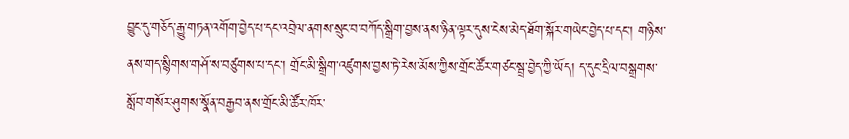བྱུང་དུ་གཅོད་རྒྱུ་གཏན་འགོག་བྱེད་པ་དང་འབྲེལ་ནགས་སྲུང་བ་བཀོད་སྒྲིག་བྱས་ནས་ཉིན་ལྟར་དུས་ངེས་མེད་ཐོག་སྐོར་གཡེང་བྱེད་པ་དང་། གཉིས་ནས་གད་སྙིགས་གཤོ་ས་བཙུགས་པ་དང་། གྲོང་མི་སྒྲིག་འཛུགས་བྱས་ཏེ་རེས་མོས་ཀྱིས་གྲོང་ཚོར་གཙང་སྦྲ་བྱེད་ཀྱི་ཡོད། ད་དུང་དྲིལ་བསྒྲགས་སློབ་གསོར་ཤུགས་སྣོན་བརྒྱབ་ནས་གྲོང་མི་ཚོར་ཁོར་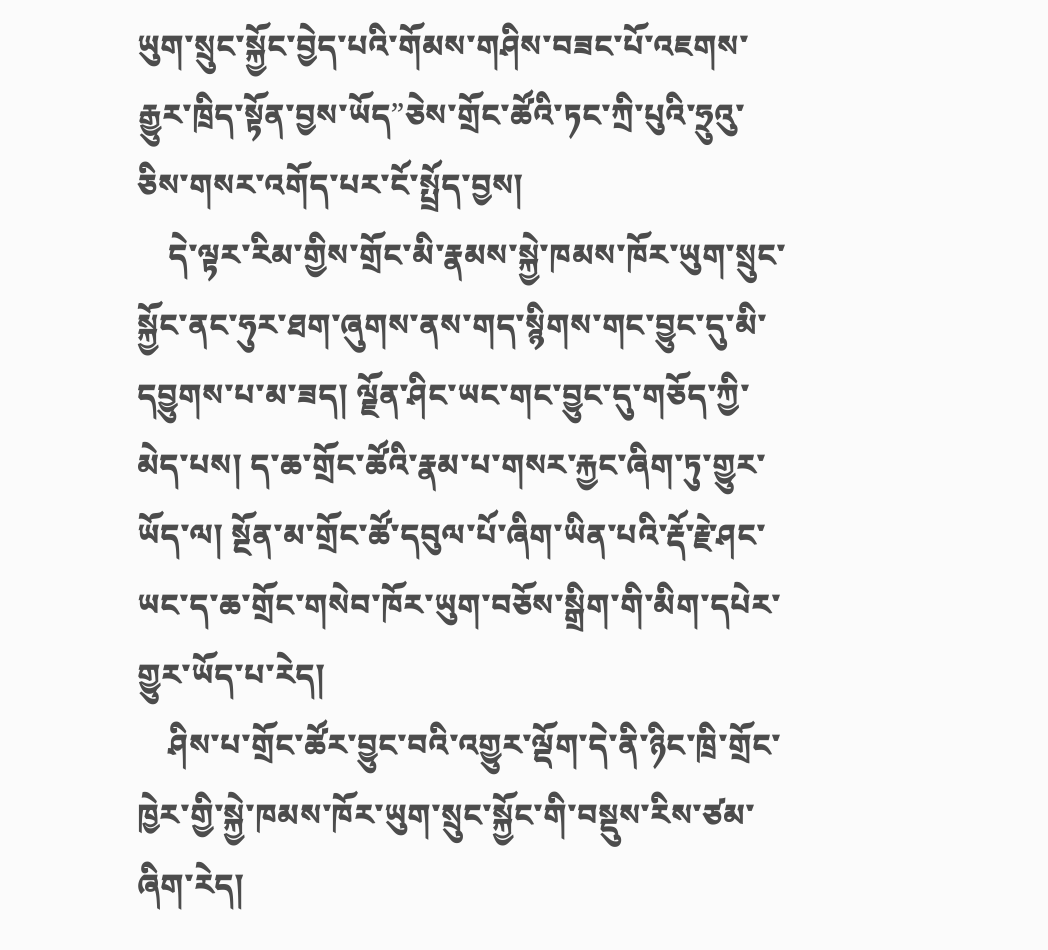ཡུག་སྲུང་སྐྱོང་བྱེད་པའི་གོམས་གཤིས་བཟང་པོ་འཇགས་རྒྱུར་ཁྲིད་སྟོན་བྱས་ཡོད”ཅེས་གྲོང་ཚོའི་ཏང་ཀྲི་པུའི་ཧྲུའུ་ཅིས་གསར་འགོད་པར་ངོ་སྤྲོད་བྱས།
    དེ་ལྟར་རིམ་གྱིས་གྲོང་མི་རྣམས་སྐྱེ་ཁམས་ཁོར་ཡུག་སྲུང་སྐྱོང་ནང་ཧུར་ཐག་ཞུགས་ནས་གད་སྙིགས་གང་བྱུང་དུ་མི་དབྱུགས་པ་མ་ཟད། ལྗོན་ཤིང་ཡང་གང་བྱུང་དུ་གཅོད་ཀྱི་མེད་པས། ད་ཆ་གྲོང་ཚོའི་རྣམ་པ་གསར་རྐྱང་ཞིག་ཏུ་གྱུར་ཡོད་ལ། སྔོན་མ་གྲོང་ཚོ་དབུལ་པོ་ཞིག་ཡིན་པའི་རྡོ་རྗེ་ཤང་ཡང་ད་ཆ་གྲོང་གསེབ་ཁོར་ཡུག་བཅོས་སྒྲིག་གི་མིག་དཔེར་གྱུར་ཡོད་པ་རེད།
    ཤིས་པ་གྲོང་ཚོར་བྱུང་བའི་འགྱུར་ལྡོག་དེ་ནི་ཉིང་ཁྲི་གྲོང་ཁྱེར་གྱི་སྐྱེ་ཁམས་ཁོར་ཡུག་སྲུང་སྐྱོང་གི་བསྡུས་རིས་ཙམ་ཞིག་རེད།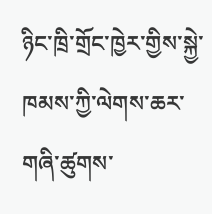ཉིང་ཁྲི་གྲོང་ཁྱེར་གྱིས་སྐྱེ་ཁམས་ཀྱི་ལེགས་ཆར་གཞི་ཚུགས་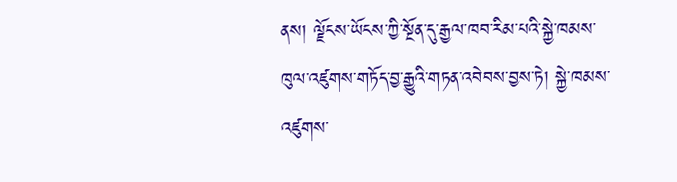ནས། ལྗོངས་ཡོངས་ཀྱི་སྔོན་དུ་རྒྱལ་ཁབ་རིམ་པའི་སྐྱེ་ཁམས་ཁུལ་འཛུགས་གཏོད་བྱ་རྒྱུའི་གཏན་འབེབས་བྱས་ཏེ། སྐྱེ་ཁམས་འཛུགས་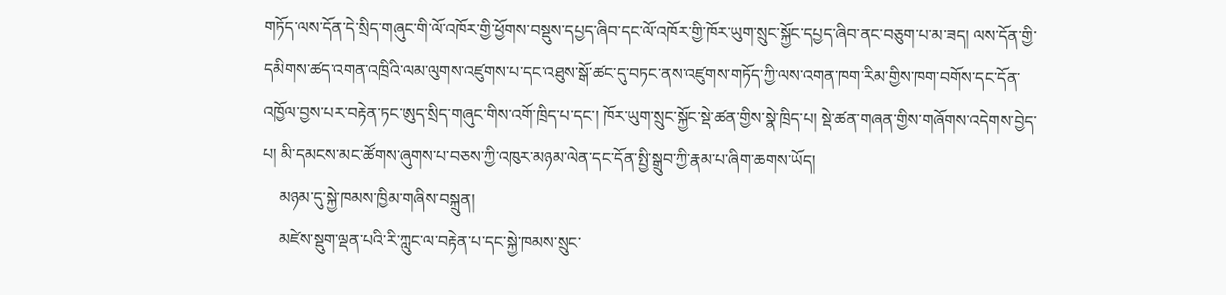གཏོད་ལས་དོན་དེ་སྲིད་གཞུང་གི་ལོ་འཁོར་གྱི་ཕྱོགས་བསྡུས་དཔྱད་ཞིབ་དང་ལོ་འཁོར་གྱི་ཁོར་ཡུག་སྲུང་སྐྱོང་དཔྱད་ཞིབ་ནང་བཅུག་པ་མ་ཟད། ལས་དོན་གྱི་དམིགས་ཚད་འགན་འཁྲིའི་ལམ་ལུགས་འཛུགས་པ་དང་འཐུས་སྒོ་ཚང་དུ་བཏང་ནས་འཛུགས་གཏོད་ཀྱི་ལས་འགན་ཁག་རིམ་གྱིས་ཁག་བགོས་དང་དོན་འཁྱོལ་བྱས་པར་བརྟེན་ཏང་ཨུད་སྲིད་གཞུང་གིས་འགོ་ཁྲིད་པ་དང་། ཁོར་ཡུག་སྲུང་སྐྱོང་སྡེ་ཚན་གྱིས་སྣེ་ཁྲིད་པ། སྡེ་ཚན་གཞན་གྱིས་གཞོགས་འདེགས་བྱེད་པ། མི་དམངས་མང་ཚོགས་ཞུགས་པ་བཅས་ཀྱི་འཁུར་མཉམ་ལེན་དང་དོན་སྤྱི་སྒྲུབ་ཀྱི་རྣམ་པ་ཞིག་ཆགས་ཡོད།
    མཉམ་དུ་སྐྱེ་ཁམས་ཁྱིམ་གཞིས་བསྐྲུན།
    མཛེས་སྡུག་ལྡན་པའི་རི་ཀླུང་ལ་བརྟེན་པ་དང་སྐྱེ་ཁམས་སྲུང་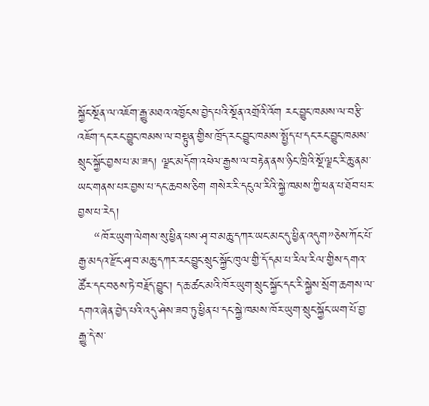སྐྱོང་སྔོན་ལ་འཇོག་རྒྱུ་མཐའ་འཁྱོངས་བྱེད་པའི་སྔོན་འགྲོའི་འོག རང་བྱུང་ཁམས་ལ་བརྩི་འཇོག་དང་རང་བྱུང་ཁམས་ལ་བསྟུན་གྱིས་ཁྲོད་རང་བྱུང་ཁམས་སྤྱོད་པ་དང་རང་བྱུང་ཁམས་སྲུང་སྐྱོང་བྱས་པ་མ་ཟད། ལྗང་མདོག་འཕེལ་རྒྱས་ལ་བརྟེན་ནས་ཉིང་ཁྲིའི་སྔོ་ལྗང་རི་ཆུ་ནམ་ཡང་གནས་པར་བྱས་པ་དང་ཆབས་ཅིག གསེར་རི་དངུལ་རིའི་སྐྱེ་ཁམས་ཀྱི་ཕན་པ་ཐོབ་པར་བྱས་པ་རེད།
    “ཁོར་ཡུག་ལེགས་སུ་ཕྱིན་པས་ཤྭ་བ་མཆུ་དཀར་ཡང་མང་དུ་ཕྱིན་འདུག”ཅེས་ཀོང་པོ་རྒྱ་མདའ་རྫོང་ཤྭ་བ་མཆུ་དཀར་རང་བྱུང་སྲུང་སྐྱོང་ཁུལ་གྱི་དོ་དམ་པ་རིལ་རིལ་གྱིས་དགའ་ཚོར་དང་བཅས་ཏེ་བརྗོད་བྱུང་། ད་ཆ་ཚང་མའི་ཁོར་ཡུག་སྲུང་སྐྱོང་དང་རི་སྐྱེས་སྲོག་ཆགས་ལ་དགའ་ཞེན་བྱེད་པའི་འདུ་ཤེས་ཟབ་ཏུ་ཕྱིན་པ་དང་སྐྱེ་ཁམས་ཁོར་ཡུག་སྲུང་སྐྱོང་ཡག་པོ་བྱ་རྒྱུ་དེ་ས་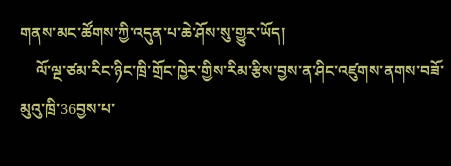གནས་མང་ཚོགས་ཀྱི་འདུན་པ་ཆེ་ཤོས་སུ་གྱུར་ཡོད།
    ལོ་ལྔ་ཙམ་རིང་ཉིང་ཁྲི་གྲོང་ཁྱེར་གྱིས་རིམ་རྩིས་བྱས་ན་ཤིང་འཛུགས་ནགས་བཟོ་མུའུ་ཁྲི་36བྱས་པ་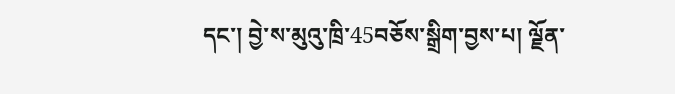དང་། བྱེ་ས་མུའུ་ཁྲི་45བཅོས་སྒྲིག་བྱས་པ། ལྗོན་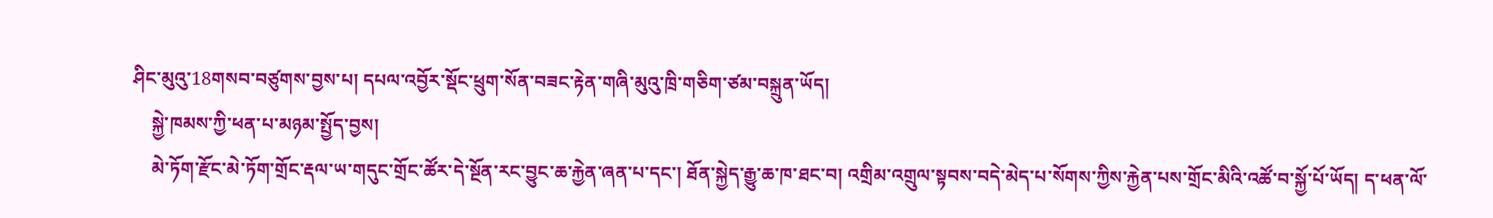ཤིང་མུའུ་18གསབ་བཙུགས་བྱས་པ། དཔལ་འབྱོར་སྡོང་ཕྲུག་སོན་བཟང་རྟེན་གཞི་མུའུ་ཁྲི་གཅིག་ཙམ་བསྐྲུན་ཡོད།
    སྐྱེ་ཁམས་ཀྱི་ཕན་པ་མཉམ་སྤྱོད་བྱས།
    མེ་ཏོག་རྫོང་མེ་ཏོག་གྲོང་རྡལ་ཡ་གདུང་གྲོང་ཚོར་དེ་སྔོན་རང་བྱུང་ཆ་རྐྱེན་ཞན་པ་དང་། ཐོན་སྐྱེད་རྒྱུ་ཆ་ཁ་ཐང་བ། འགྲིམ་འགྲུལ་སྟབས་བདེ་མེད་པ་སོགས་ཀྱིས་རྐྱེན་པས་གྲོང་མིའི་འཚོ་བ་སྐྱོ་པོ་ཡོད། ད་ཕན་ལོ་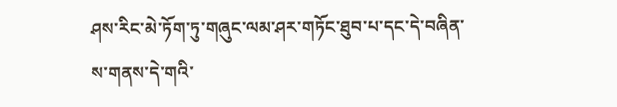ཤས་རིང་མེ་ཏོག་ཏུ་གཞུང་ལམ་ཤར་གཏོང་ཐུབ་པ་དང་དེ་བཞིན་ས་གནས་དེ་གའི་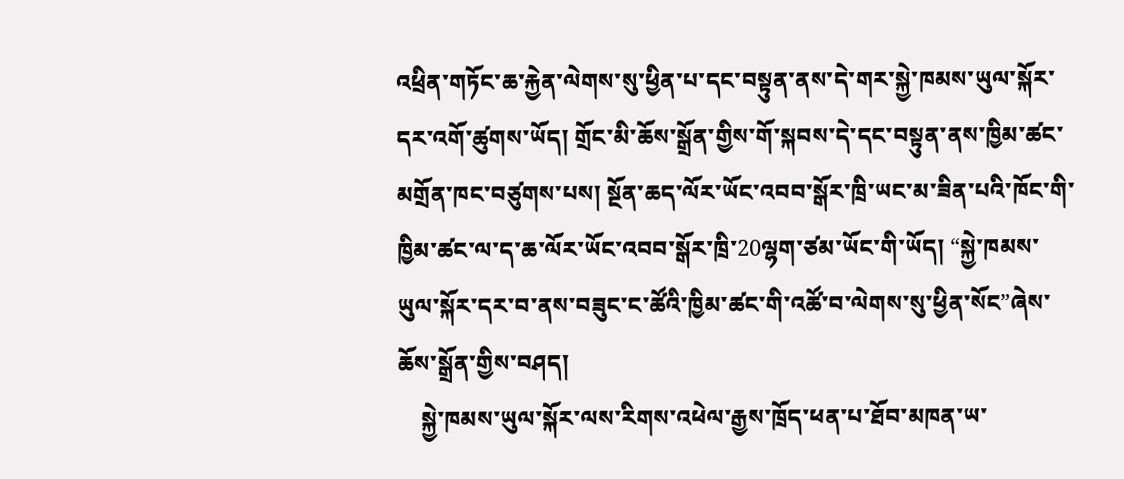འཕྲིན་གཏོང་ཆ་རྐྱེན་ལེགས་སུ་ཕྱིན་པ་དང་བསྟུན་ནས་དེ་གར་སྐྱེ་ཁམས་ཡུལ་སྐོར་དར་འགོ་ཚུགས་ཡོད། གྲོང་མི་ཆོས་སྒྲོན་གྱིས་གོ་སྐབས་དེ་དང་བསྟུན་ནས་ཁྱིམ་ཚང་མགྲོན་ཁང་བཙུགས་པས། སྔོན་ཆད་ལོར་ཡོང་འབབ་སྒོར་ཁྲི་ཡང་མ་ཟིན་པའི་ཁོང་གི་ཁྱིམ་ཚང་ལ་ད་ཆ་ལོར་ཡོང་འབབ་སྒོར་ཁྲི་20ལྷག་ཙམ་ཡོང་གི་ཡོད། “སྐྱེ་ཁམས་ཡུལ་སྐོར་དར་བ་ནས་བཟུང་ང་ཚོའི་ཁྱིམ་ཚང་གི་འཚོ་བ་ལེགས་སུ་ཕྱིན་སོང”ཞེས་ཆོས་སྒྲོན་གྱིས་བཤད།
    སྐྱེ་ཁམས་ཡུལ་སྐོར་ལས་རིགས་འཕེལ་རྒྱས་ཁྲོད་ཕན་པ་ཐོབ་མཁན་ཡ་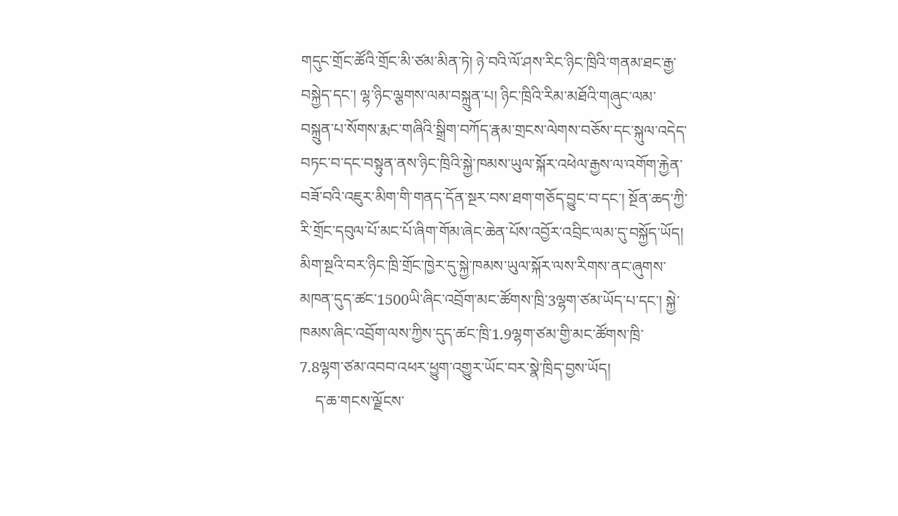གདུང་གྲོང་ཚོའི་གྲོང་མི་ཙམ་མིན་ཏེ། ཉེ་བའི་ལོ་ཤས་རིང་ཉིང་ཁྲིའི་གནམ་ཐང་རྒྱ་བསྐྱེད་དང་། ལྷ་ཉིང་ལྕགས་ལམ་བསྐྲུན་པ། ཉིང་ཁྲིའི་རིམ་མཐོའི་གཞུང་ལམ་བསྐྲུན་པ་སོགས་རྨང་གཞིའི་སྒྲིག་བཀོད་རྣམ་གྲངས་ལེགས་བཅོས་དང་སྐུལ་འདེད་བཏང་བ་དང་བསྟུན་ནས་ཉིང་ཁྲིའི་སྐྱེ་ཁམས་ཡུལ་སྐོར་འཕེལ་རྒྱས་ལ་འགོག་རྐྱེན་བཟོ་བའི་འཇུར་མིག་གི་གནད་དོན་སྔར་བས་ཐག་གཅོད་བྱུང་བ་དང་། སྔོན་ཆད་ཀྱི་རི་གྲོང་དབུལ་པོ་མང་པོ་ཞིག་གོམ་ཞེང་ཆེན་པོས་འབྱོར་འབྲིང་ལམ་དུ་བསྐྱོད་ཡོད། མིག་སྔའི་བར་ཉིང་ཁྲི་གྲོང་ཁྱེར་དུ་སྐྱེ་ཁམས་ཡུལ་སྐོར་ལས་རིགས་ནང་ཞུགས་མཁན་དུད་ཚང་1500ཡི་ཞིང་འབྲོག་མང་ཚོགས་ཁྲི་3ལྷག་ཙམ་ཡོད་པ་དང་། སྐྱེ་ཁམས་ཞིང་འབྲོག་ལས་ཀྱིས་དུད་ཚང་ཁྲི་1.9ལྷག་ཙམ་གྱི་མང་ཚོགས་ཁྲི་7.8ལྷག་ཙམ་འབབ་འཕར་ཕྱུག་འགྱུར་ཡོང་བར་སྣེ་ཁྲིད་བྱས་ཡོད།
    ད་ཆ་གངས་ལྗོངས་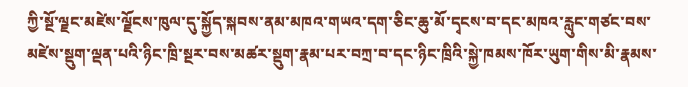ཀྱི་སྔོ་ལྗང་མཛེས་ལྗོངས་ཁུལ་དུ་སྐྱོད་སྐབས་ནམ་མཁའ་གཡའ་དག་ཅིང་ཆུ་མོ་དྭངས་བ་དང་མཁའ་རླུང་གཙང་བས་མཛེས་སྡུག་ལྡན་པའི་ཉིང་ཁྲི་སྔར་བས་མཚར་སྡུག་རྣམ་པར་བཀྲ་བ་དང་ཉིང་ཁྲིའི་སྐྱེ་ཁམས་ཁོར་ཡུག་གིས་མི་རྣམས་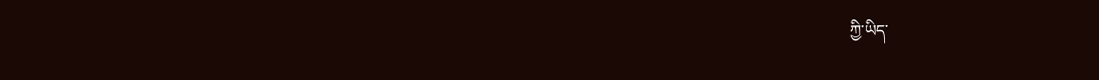ཀྱི་ཡིད་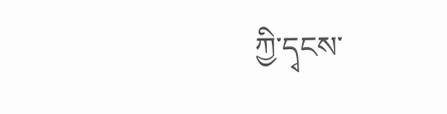ཀྱི་དྭངས་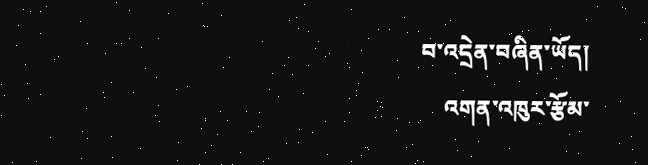བ་འདྲེན་བཞིན་ཡོད།
    འགན་འཁུར་རྩོམ་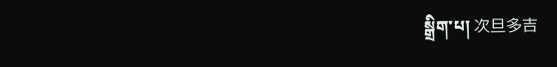སྒྲིག་པ། 次旦多吉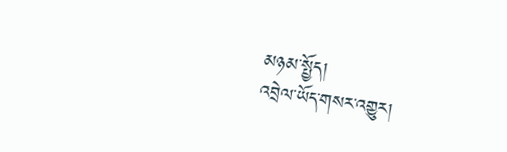མཉམ་སྤྱོད།
འབྲེལ་ཡོད་གསར་འགྱུར།